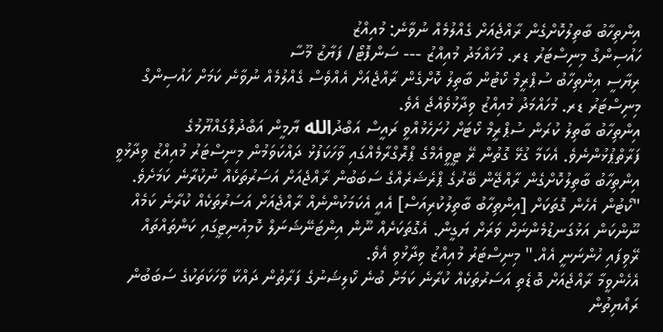އިންތިހާބު ބާތިލުކޮށްގެން ރާއްޖެއަށް ގެއްލުމެއް ނުވާނެ: މުއިއްޒު
ހައުސިންގް މިނިސްޓަރު ޑރ. މުހައްމަދު މުއިއްޒު --- ސަންފޮޓޯ/ ފަޔާޒު މޫސާ
ރިޔާސީ އިންތިހާބު ސުޕްރީމް ކޯޓުން ބާތިލު ކޮށްގެން ރާއްޖެއަށް އެއްވެސް ގެއްލުމެއް ނުވާނެ ކަމަށް ހައުސިންގް މިނިސްޓަރު ޑރ. މުހައްމަދު މުއިއްޒު ވިދާޅުވެއްޖެ އެވެ.
އިންތިހާބު ބާތިލު ކުރަން ސުޕްރީމް ކޯޓަށް ހުށަހެޅުއްވީ ރައީސް އަބްދުالله ޔާމީން އަބްދުލްގައްޔޫމުގެ ފަރާތްޕުޅުންނެވެ. އެކަމާ ގުޅޭ ގޮތުން ރޭ ޓީވީއެމްގެ ޕްރޮގްރާމެއްގައި ވާހަކަފުޅު ދައްކަވަމުން މިނިސްޓަރު މުއިއްޒު ވިދާޅުވީ އިންތިހާބު ބާތިލުކޮށްގެން ރާއްޖޭން ބޭރުގެ ޕްރެޝަރެއްގެ ސަބަބުން ރާއްޖެއަށް އަސަރުތަކެއް ނުކުރާނެ ކަމަށެވެ.
"ކޯޓުން އެހެން ގޮތަކަށް [އިންތިހާބު ބާތިލުކުރިއަސް] އެއީ އެކަމަކުންނެއް ރާއްޖެއަށް އަސަރުތަކެއް ކުރާނެ ކަމެއް ނޫންކަން އަޅުގަނޑުމެންނަށް ވަރަށް ޔަގީން. އެގޮތަކަށެއް ނޫން އިންޓަނޭޝަނަލް ކޮމިއުނިޓީގައި ކަންތައްތައް ރޭވިފައި ހުންނަނީ އެއް." މިނިސްޓަރު މުއިއްޒު ވިދާޅުވި އެވެ.
އެހެންވީމާ ރާއްޖެއަށް ބޮޑެތި އަސަރުތަކެއް ކުރާނެ ކަމަށް ބުނެ ކޯލިޝަނުގެ ފަރާތުން ދައްކާ ވާހަކަތަކުގެ ސަބަބުން ރައްޔިތުން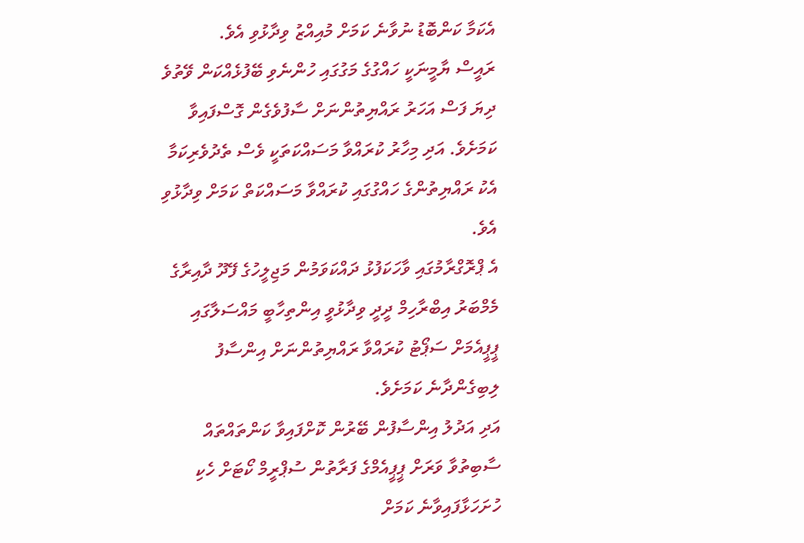އެކަމާ ކަންބޮޑު ނުވާނެ ކަމަށް މުއިއްޒު ވިދާޅުވި އެވެ.
ރައީސް ޔާމީނަކީ ހައްގުގެ މަގުގައި ހުންނެވި ބޭފުޅެއްކަން ވޭތުވެ ދިޔަ ފަސް އަހަރު ރައްޔިތުންނަށް ސާފުވެގެން ގޮސްފައިވާ ކަމަށެވެ. އަދި މިހާރު ކުރައްވާ މަސައްކަތަކީ ވެސް ތެދުވެރިކަމާ އެކު ރައްޔިތުންގެ ހައްގުގައި ކުރައްވާ މަސައްކަތް ކަމަށް ވިދާޅުވި އެވެ.
އެ ޕްރޮގްރާމުގައި ވާހަކަފުޅު ދައްކަވަމުން މަޖިލީހުގެ ފޭދޫ ދާއިރާގެ މެމްބަރު އިބްރާހިމް ދީދީ ވިދާޅުވީ އިންތިހާބީ މައްސަލާގައި ޕީޕީއެމަށް ސަޕޯޓު ކުރައްވާ ރައްޔިތުންނަށް އިންސާފު ލިބިގެންދާނެ ކަމަށެވެ.
އަދި އަދުލު އިންސާފުން ބޭރުން ކޮށްފައިވާ ކަންތައްތައް ސާބިތުވާ ވަރަށް ޕީޕީއެމްގެ ފަރާތުން ސުޕްރީމް ކޯޓަށް ހެކި ހުށަހަޅާފައިވާނެ ކަމަށް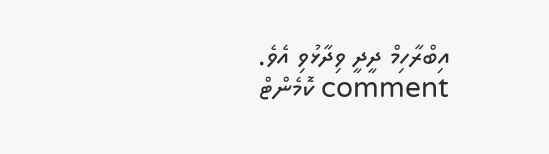އިބްރާހިމް ދީދީ ވިދާޅުވި އެވެ.
comment ކޮމެންޓް